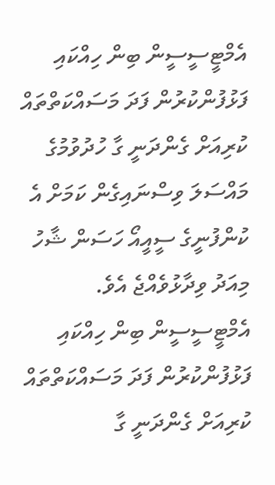އެމްޓީސީސީން ބިން ހިއްކައި ފަޅުފުންކުރުން ފަދަ މަސައްކަތްތައް ކުރިއަށް ގެންދަނީ ގާ ހުދުވުމުގެ މައްސަލަ ވިސްނައިގެން ކަމަށް އެ ކުންފުނީގެ ސީއީއޯ ހަސަން ޝާހު މިއަދު ވިދާޅުވެއްޖެ އެވެ.
އެމްޓީސީސީން ބިން ހިއްކައި ފަޅުފުންކުރުން ފަދަ މަސައްކަތްތައް ކުރިއަށް ގެންދަނީ ގާ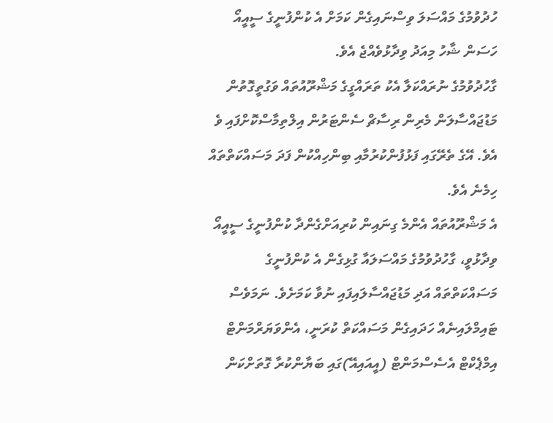ހުދުވުމުގެ މައްސަލަ ވިސްނައިގެން ކަމަށް އެ ކުންފުނީގެ ސީއީއޯ ހަސަން ޝާހު މިއަދު ވިދާޅުވެއްޖެ އެވެ.
ގާހުދުވުމުގެ ނުރައްކަލާ އެކު ތަރައްގީގެ މަޝްރޫއުތައް ވަގުތީގޮތުން މަޑުޖައްސާލަން މެރިން ރިސާޗް ސެންޓަރުން އިލްތިމާސްކޮށްފައި ވެ އެވެ. އޭގެ ތެރޭގައި ފަޅުފުންކުރުމާއި ބިންހިއްކުން ފަދަ މަސައްކަތްތައް ހިމެނެ އެވެ.
އެ މަޝްރޫއުތައް އެންމެ ގިނައިން ކުރިއަށްގެންދާ ކުންފުނީގެ ސީއީއޯ ވިދާޅުވީ، ގާހުދުވުމުގެ މައްސަލައާ ގުޅިގެން އެ ކުންފުނީގެ މަސައްކަތްތައް އަދި މަޑުޖައްސާލައިފައި ނުވާ ކަމަށެވެ. ނަމަވެސް ޓައިމްލައިނެއް ހަދައިގެން މަސައްކަތް ކުރަނީ، އެންވަޔަރްމަންޓް އިމްޕެކްޓް އެސެސްމަންޓް (އީއައިއޭ)ގައި ބަޔާންކުރާ ގޮތަށްކަން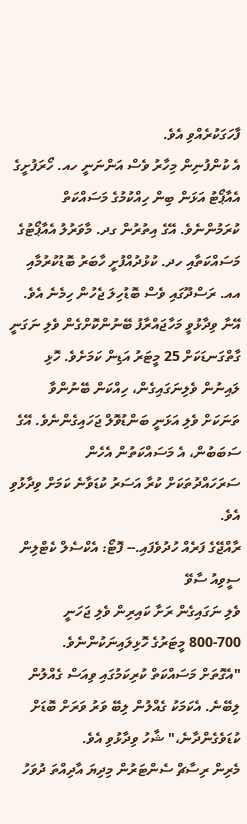ފާހަގަކުރެއްވި އެވެ.
އެ ކުންފުނިން މިހާރު ވެސް އަންނަނީ ހއ. ހޯރަފުށީގެ އެއާޕޯޓު އަޅަން ބިން ހިއްކުމުގެ މަސައްކަތް ކުރަމުންނެވެ. އޭގެ އިތުރުން ގދ. މާވަރުލު އެއާޕޯޓުގެ މަސައްކަތާއި ހދ. ކުޅުދުއްފުށީ ހާބަރު ބޮޑުކުރުމާއި އއ. ރަސްދޫގައި ވެސް ބޮޑުހިލަ ޖެހުން ހިމެނެ އެވެ.
އޭނާ ވިދާޅުވީ މަހާޖައްރާފު ބޭނުންކޮށްގެން ވެލި ނަގަނީ ގާތްގަނޑަކަށް 25 މީޓަރު އަޑިން ކަމަށެވެ. ހޮޅި ލައިނުން ވެލިނަގައިގެން، ހިއްކަން ބޭނުންވާ ތަނަކަށް ވެލި އަޅަނީ ބަންޑުވޮލް ޖަހައިގެންނެވެ. އޭގެ ސަބަބުން، އެ މަސައްކަތުން އެހެން ސަރަހައްދުތަކަށް ކުރާ އަސަރު ކުޑަވާނެ ކަމަށް ވިދާޅުވި އެވެ.
ރާއްޖޭގެ ފަރެއް ހުދުވެފައި.-- ފޮޓޯ: އެކްސެލް ކެޓްލިން ސީވިއު ސާވޭ
ވެލި ނަގައިގެން ރަށާ ކައިރިން ވެލި ޖަހަނީ 700-800 މީޓަރުގެ ހޮޅިލައިނަކުންނެވެ.
"އެގޮތަށް މަސައްކަތް ކުރިކަމުގައި ވިއަސް ގެއްލުން ލިބޭނެ. އެކަމަކު ގެއްލުން ލިބޭ ވަރު ވަރަށް ބޮޑަށް ކުޑަވެގެންދާނެ،" ޝާހު ވިދާޅުވި އެވެ.
މެރިން ރިސާޗް ސެންޓަރުން މިދިޔަ އާދިއްތަ ދުވަހު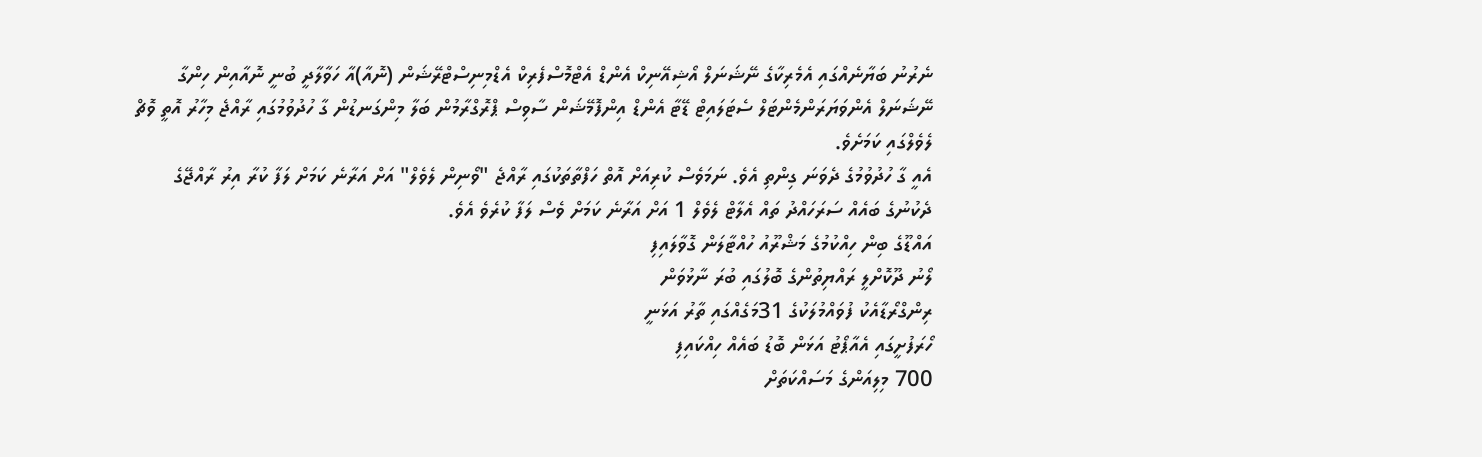ނެރުނު ބަޔާނެއްގައި އެމެރިކާގެ ނޭޝަނަލް އޯޝިއޭނިކް އެންޑް އެޓްމޮސްފެރިކް އެޑްމިނިސްޓްރޭޝަން (ނޮއާ)އާ ހަވާލާދީ ބުނީ ނޮއާއިން ހިންގާ ނޭޝަނަލް އެންވަޔަރަންމެންޓަލް ސެޓަލައިޓް ޑޭޓާ އެންޑް އިންފޮމޭޝަން ސާވިސް ޕްރޮގްރާމުން ބަލާ މިންގަނޑުން ގާ ހުދުވުމުގައި ރާއްޖެ މިހާރު އޮތީ ވޮޗް ލެވެލްގައި ކަމަށެވެ.
އެއީ ގާ ހުދުވުމުގެ ދެވަނަ ގިންތި އެވެ. ނަމަވެސް ކުރިއަށް އޮތް ހަފްތާތަކުގައި ރާއްޖެ "ވޯނިން ލެވެލް" އަށް އަރާނެ ކަމަށް ލަފާ ކުރާ އިރު ރާއްޖޭގެ ދެކުނުގެ ބައެއް ސަރަހައްދު ތައް އެލާޓް ލެވެލް 1 އަށް އަރާނެ ކަމަށް ވެސް ލަފާ ކުރެވެ އެވެ.
އައްޑޫގެ ބިން ހިއްކުމުގެ މަޝްރޫއު ހުއްޓާލަން ގޮވާލައިފި
ލޯނު ދޫކޮށްލީ ރައްޔިތުންގެ ބޮލުގައި ބުރަ ނާޅުވަން
ރިންގްރޯޑާއެކު ފުވައްމުލަކުގެ 31މަގެއްގައި ތާރު އަޅަނީ
ހޯރަފުށީގައި އެއާޕޯޓު އަޅަން ބޮޑު ބައެއް ހިއްކައިފި
700 މިލިއަންގެ މަސައްކަތަށް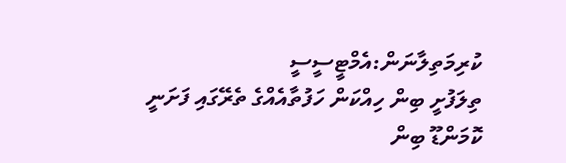ކުރިމަތިލާނަން:އެމްޓީސީސީ
ތިލަފުށީ ބިން ހިއްކަން ހަފުތާއެއްގެ ތެރޭގައި ފަށަނީ
ކޮމަންޑޫ ބިން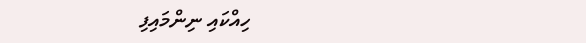ހިއްކައި ނިންމައިފި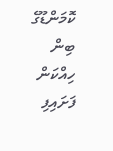ކޮމަންޑޫގެ ބިން ހިއްކަން ފަށައިފި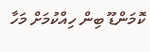ކޮމަންޑޫ ބިން ހިއްކުމަށް މަހާ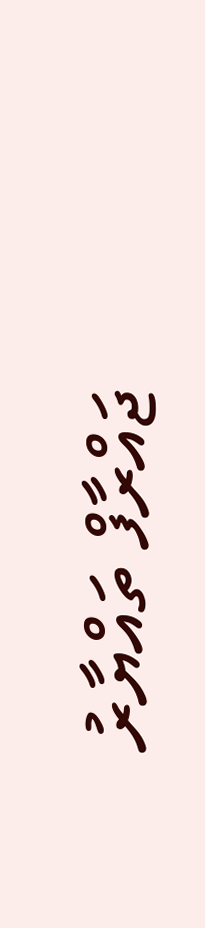ޖައްރާފް ތައްޔާރު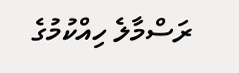ރަސްމާލެ ހިއްކުމުގެ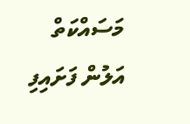މަސައްކަތް އަލުން ފަށައިފި